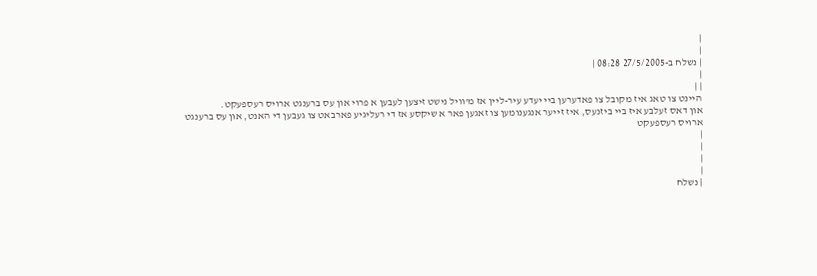|
|
| נשלח ב-27/5/2005 08:28 |
|
| |
היינט צו טאג איז מקובל צו פאדערען ביי יעדע עיר-ליין אז מ'וויל נישט זיצען לעבען א פרוי און עס ברענגט ארויס רעספעקט.
און דאס זעלבע איז ביי ביזנעס, איז זייער אנגענומען צו זאגען פאר א שיקסע אז די רעליגיע פארבאט צו געבען די האנט, און עס ברענגט ארויס רעספעקט
|
|
|
|
| נשלח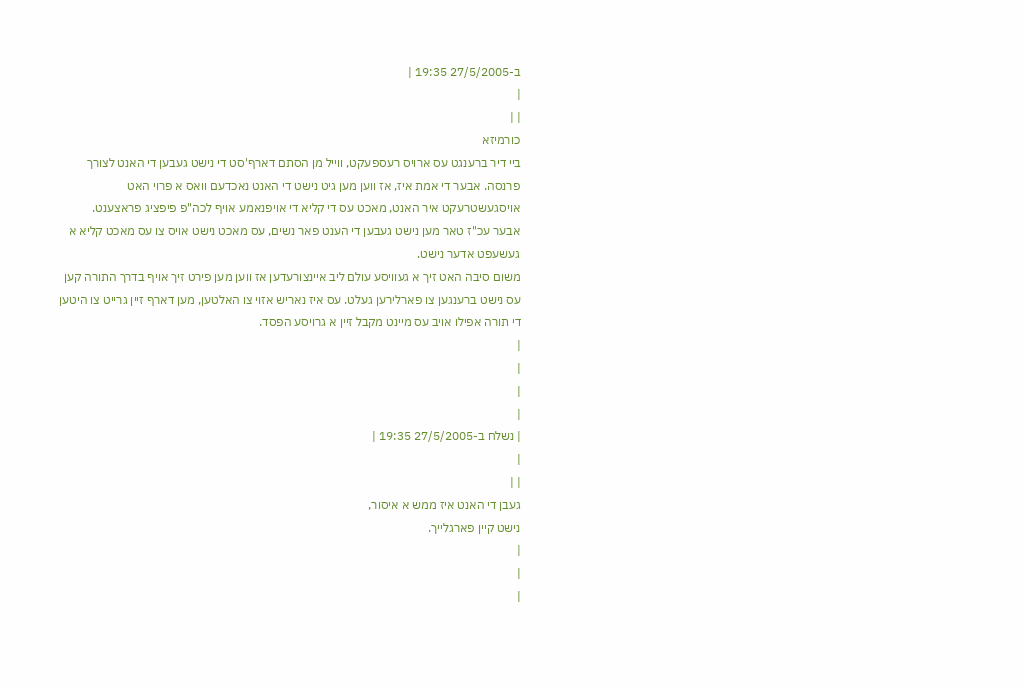ב-27/5/2005 19:35 |
|
| |
כורמיזא
ביי דיר ברענגט עס ארויס רעספעקט, ווייל מן הסתם דארף'סט די נישט געבען די האנט לצורך פרנסה. אבער די אמת איז, אז ווען מען גיט נישט די האנט נאכדעם וואס א פרוי האט אויסגעשטרעקט איר האנט, מאכט עס די קליא די אויפנאמע אויף לכה"פ פיפציג פראצענט.
אבער עכ"ז טאר מען נישט געבען די הענט פאר נשים, עס מאכט נישט אויס צו עס מאכט קליא א געשעפט אדער נישט.
משום סיבה האט זיך א געוויסע עולם ליב איינצורעדען אז ווען מען פירט זיך אויף בדרך התורה קען עס נישט ברענגען צו פארלירען געלט. עס איז נאריש אזוי צו האלטען, מען דארף זיין גרייט צו היטען די תורה אפילו אויב עס מיינט מקבל זיין א גרויסע הפסד.
|
|
|
|
| נשלח ב-27/5/2005 19:35 |
|
| |
געבן די האנט איז ממש א איסור,
נישט קיין פארגלייך.
|
|
|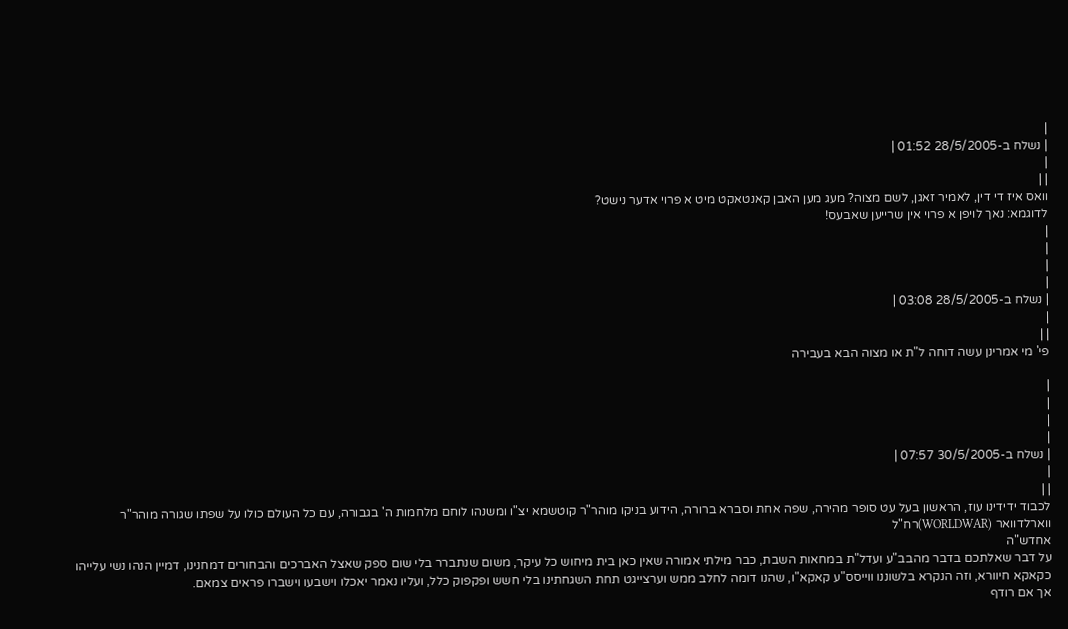|
| נשלח ב-28/5/2005 01:52 |
|
| |
וואס איז די דין, לאמיר זאגן, לשם מצוה? מעג מען האבן קאנטאקט מיט א פרוי אדער נישט?
לדוגמא: נאך לויפן א פרוי אין שרייען שאבעס!
|
|
|
|
| נשלח ב-28/5/2005 03:08 |
|
| |
פי' מי אמרינן עשה דוחה ל"ת או מצוה הבא בעבירה

|
|
|
|
| נשלח ב-30/5/2005 07:57 |
|
| |
לכבוד ידידינו עוז, הראשון בעל עט סופר מהירה, שפה אחת וסברא ברורה, הידוע בניקו מוהר"ר קוטשמא יצ"ו ומשנהו לוחם מלחמות ה' בגבורה, עם כל העולם כולו על שפתו שגורה מוהר"ר ווארלדוואר (WORLDWAR)רח"ל
אחדש"ה
על דבר שאלתכם בדבר מהבב"ע ועדל"ת במחאות השבת, כבר מילתי אמורה שאין כאן בית מיחוש כל עיקר, משום שנתברר בלי שום ספק שאצל האברכים והבחורים דמחנינו, דמיין הנהו נשי עלייהו כקאקא חיוורא, וזה הנקרא בלשוננו ווייסס"ע קאקא"ו, שהנו דומה לחלב ממש וערצייגט תחת השגחתינו בלי חשש ופקפוק כלל, ועליו נאמר יאכלו וישבעו וישברו פראים צמאם.
אך אם רודף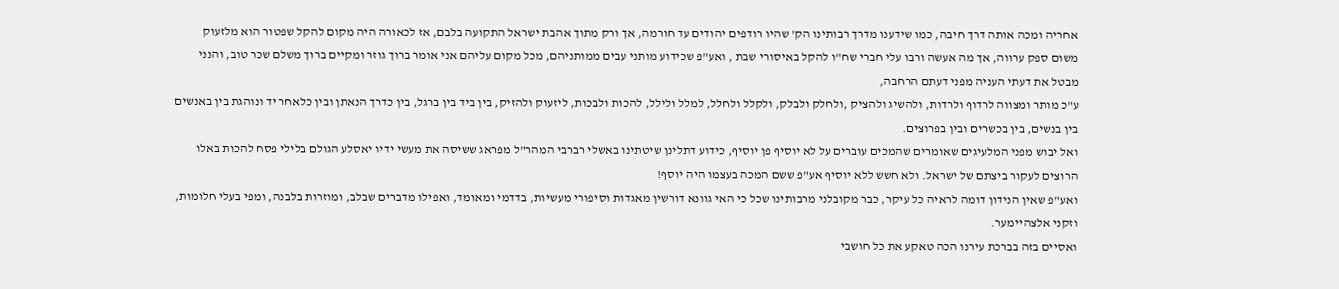אחריה ומכה אותה דרך חיבה, כמו שידענו מדרך רבותינו הק' שהיו רודפים יהודים עד חורמה, אך ורק מתוך אהבת ישראל התקועה בלבם, אז לכאורה היה מקום להקל שפטור הוא מלזעוק משום ספק ערווה, אך מה אעשה ורבו עלי חברי שח"ו להקל באיסורי שבת , ואע"פ שכידוע מותני עבים ממותניהם, מכל מקום עליהם אני אומר ברוך גוזר ומקיים ברוך משלם שכר טוב, והנני מבטל את דעתי העניה מפני דעתם הרחבה,
ע"כ מותר ומצווה לרדוף ולרדות, ולהשיג ולהציק ,ולחלק ולבלק, ולקלל ולחלל, למלל ולילל, להכות ולבכות, ליזעוק ולהזיק, בין ביד בין ברגל, בין כדרך הנאתן ובין כלאחר יד ונוהגת בין באנשים בין בנשים, בין בכשרים ובין בפרוצים.
ואל יבוש מפני המלעיגים שאומרים שהמכים עוברים על לא יוסיף פן יוסיף, כידוע דתלינן שיטתינו באשלי רברבי המהר"ל מפראג ששיסה את מעשי ידיו יאסלע הגולם בלילי פסח להכות באלו הרוצים לעקור ביצתם של ישראל. ולא חשש ללא יוסיף אע"פ ששם המכה בעצמו היה יוסף!
ואע"פ שאין הנידון דומה לראיה כל עיקר, כבר מקובלני מרבותינו שכל כי האי גוונא דורשין מאגדות וסיפורי מעשיות, בדדמי ומאומד, ואפילו מדברים שבלב, ומוזרות בלבנה, ומפי בעלי חלומות, וזקני אלצהיימער.
ואסיים בזה בברכת עירנו הכה טאקע את כל חושבי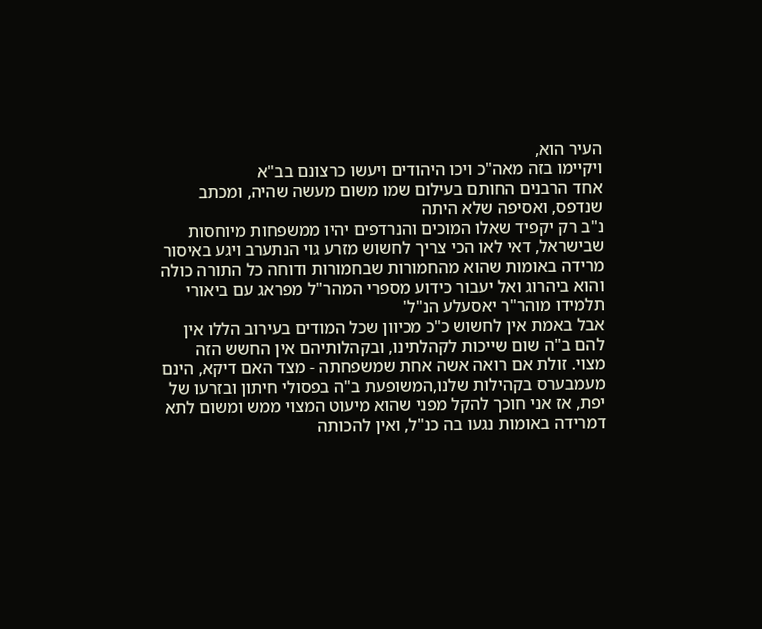העיר הוא,
ויקיימו בזה מאה"כ ויכו היהודים ויעשו כרצונם בב"א
אחד הרבנים החותם בעילום שמו משום מעשה שהיה, ומכתב שנדפס, ואסיפה שלא היתה
נ"ב רק יקפיד שאלו המוכים והנרדפים יהיו ממשפחות מיוחסות שבישראל, דאי לאו הכי צריך לחשוש מזרע גוי הנתערב ויגע באיסור מרידה באומות שהוא מהחמורות שבחמורות ודוחה כל התורה כולה והוא ביהרוג ואל יעבור כידוע מספרי המהר"ל מפראג עם ביאורי תלמידו מוהר"ר יאסעלע הנ"ל'
אבל באמת אין לחשוש כ"כ מכיוון שכל המודים בעירוב הללו אין להם ב"ה שום שייכות לקהלתינו, ובקהלותיהם אין החשש הזה מצוי. זולת אם רואה אשה אחת שמשפחתה - מצד האם דיקא, הינם מעמבערס בקהילות שלנו,המשופעת ב"ה בפסולי חיתון ובזרעו של יפת, אז אני חוכך להקל מפני שהוא מיעוט המצוי ממש ומשום לתא דמרידה באומות נגעו בה כנ"ל, ואין להכותה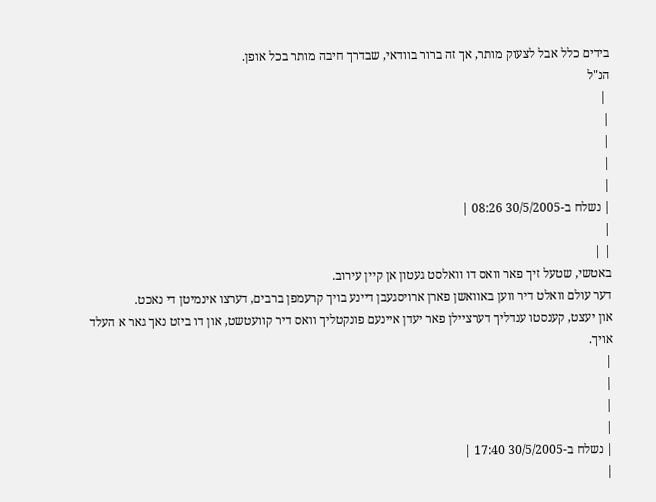בידים כלל אבל לצעוק מותר, אך זה ברור בוודאי, שבדרך חיבה מותר בכל אופן.
הנ"ל
 |
|
|
|
|
| נשלח ב-30/5/2005 08:26 |
|
| |
באטשי, שטעל זיך פאר וואס דו וואלסט געטון אן קיין עירוב.
דער עולם וואלט דיר ווען באוואשן פארן ארויסגעבן דיינע בויך קרעמפן ברבים, דערצו אינמיטן די נאכט.
און יעצט, קענסטו ענדליך דערציילן פאר יעדן איינעם פונקטליך וואס דיר קוועטשט, און דו ביזט נאך גאר א העלד אויך.
|
|
|
|
| נשלח ב-30/5/2005 17:40 |
|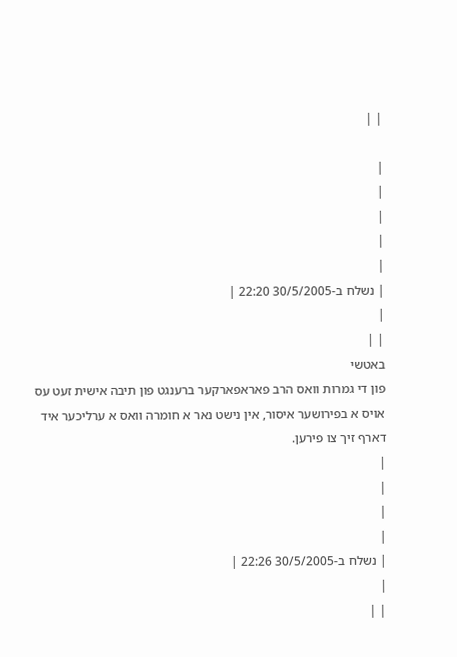| |

|
|
|
|
|
| נשלח ב-30/5/2005 22:20 |
|
| |
באטשי
פון די גמרות וואס הרב פאראפארקער ברענגט פון תיבה אישית זעט עס אויס א בפירושער איסור, אין נישט נאר א חומרה וואס א ערליכער איד דארף זיך צו פירען.
|
|
|
|
| נשלח ב-30/5/2005 22:26 |
|
| |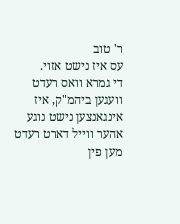ר' טוב
עס איז נישט אזוי.
די גמרא וואס רעדט וועגען ביהמ"ק, איז אינגאנצען נישט נוגע אהער ווייל דארט רעדט מען פין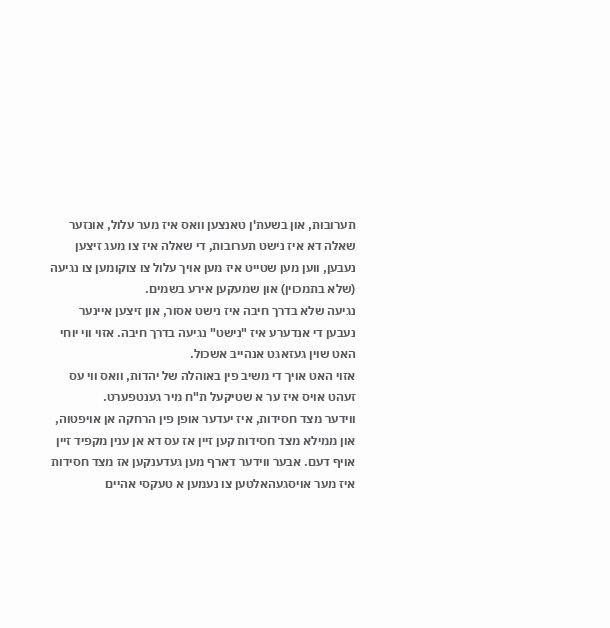תערובות, און בשעת'ן טאנצען וואס איז מער עלול, אונזער שאלה דא איז נישט תערובות, די שאלה איז צו מעג זיצען נעבען, ווען מען שטייט איז מען אויך עלול צו צוקומען צו נגיעה (שלא בתמכוין) און שמעקען אירע בשמים.
נגיעה שלא בדרך חיבה איז נישט אסור, און זיצען איינער נעבען די אנדערע איז "נישט" נגיעה בדרך חיבה. אזוי ווי יוחי האט שוין געזאגט אנהייב אשכול.
אזוי האט אויך די משיב פין באוהלה של יהדות, וואס ווי עס זעהט אויס איז ער א שטיקעל ת"ח מיר גענטפערט.
ווידער מצד חסידות, איז יעדער אופן פין הרחקה אן אויפטוה, און ממילא מצד חסידות קען זיין אז עס דא אן ענין מקפיד זיין אויף דעם. אבער ווידער דארף מען געדענקען אז מצד חסידות איז מער אויסגעהאלטען צו נעמען א טעקסי אהיים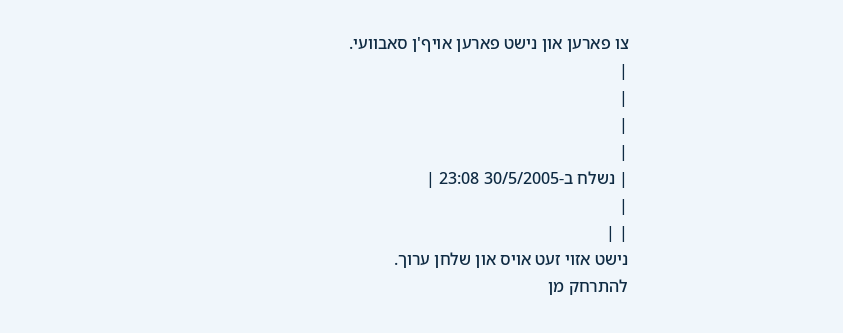צו פארען און נישט פארען אויף'ן סאבוועי.
|
|
|
|
| נשלח ב-30/5/2005 23:08 |
|
| |
נישט אזוי זעט אויס און שלחן ערוך.
להתרחק מן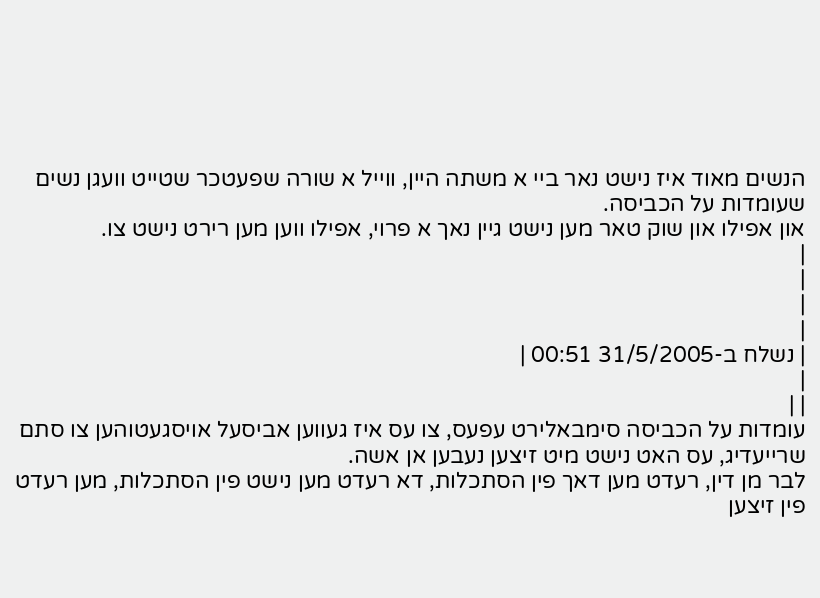הנשים מאוד איז נישט נאר ביי א משתה היין, ווייל א שורה שפעטכר שטייט וועגן נשים שעומדות על הכביסה.
און אפילו און שוק טאר מען נישט גיין נאך א פרוי, אפילו ווען מען רירט נישט צו.
|
|
|
|
| נשלח ב-31/5/2005 00:51 |
|
| |
עומדות על הכביסה סימבאלירט עפעס, צו עס איז געווען אביסעל אויסגעטוהען צו סתם שרייעדיג, עס האט נישט מיט זיצען נעבען אן אשה.
לבר מן דין, רעדט מען דאך פין הסתכלות, דא רעדט מען נישט פין הסתכלות, מען רעדט פין זיצען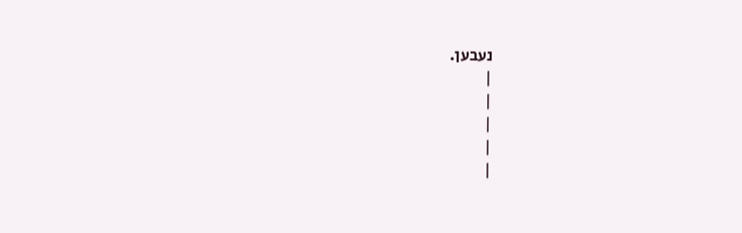נעבען.
|
|
|
|
|